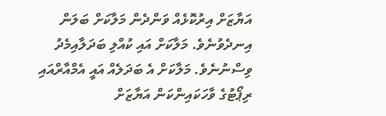އަޔާޒަށް އިރުކޮޅެއް ވަންދެން މަލާކަށް ބަލަން އިނދެވުނެވެ. މަލާކަށް އައި ކުއްލި ބަދަލާއިމެދު ވިސްނުނެވެ. މަލާކަށް އެ ބަދަލެއް އައީ އެމްއާރްއައި ރިޕޯޓުގެ ވާހަކައިންކަން އަޔާޒަށް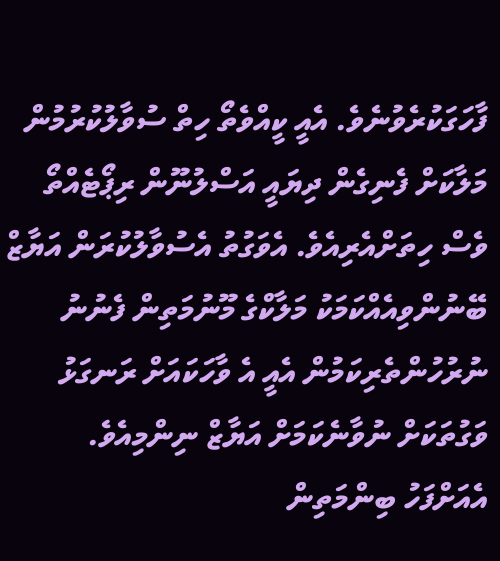ފާހަގަކުރެވުނެވެ. އެއީ ކީއްވެތޯ ހިތް ސުވާލުކުރުމުން މަލާކަށް ފެނިގެން ދިޔައީ އަސްލުނޫން ރިޕޯޓެއްތޯ ވެސް ހިތަށްއެރިއެވެ. އެވަގުތު އެސުވާލުކުރަން އަޔާޒް ބޭނުންވިއެއްކަމަކު މަލާކްގެ މޫނުމަތިން ފެނުނު ނުރުހުންތެރިކަމުން އެއީ އެ ވާހަކައަށް ރަނގަޅު ވަގުތަކަށް ނުވާނެކަމަށް އަޔާޒް ނިންމިއެވެ. އެއަށްފަހު ބިންމަތިން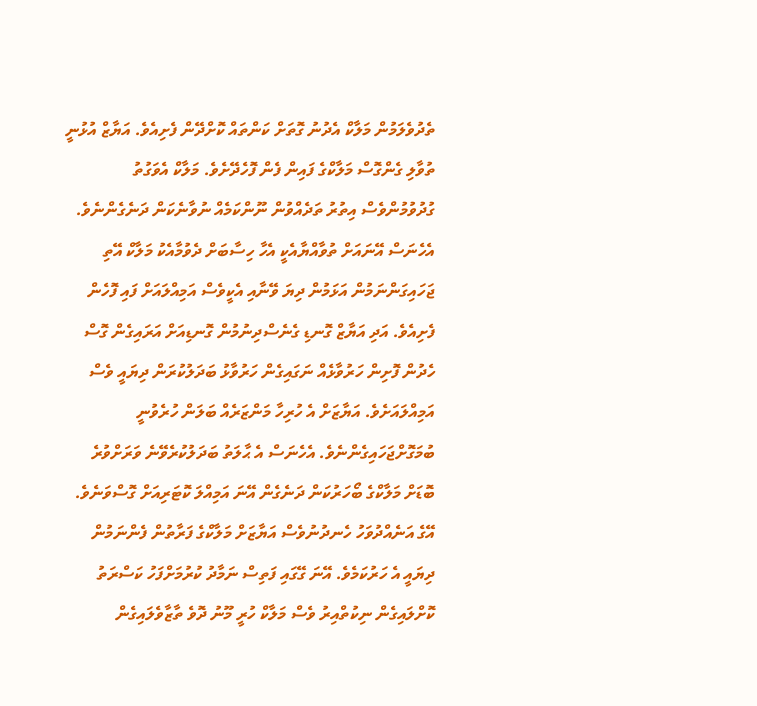ތެދުވެލަމުން މަލާކް އެދުނު ގޮތަށް ކަންތައް ކޮށްދޭން ފެށިއެވެ. އަޔާޒް އުޅުނީ ތުވާލި ގެންގޮސް މަލާކްގެ ފައިން ފެން ފޮހެދޭށެވެ. މަލާކް އެވަގުތު ގުދުވުމުންވެސް އިތުރު ތަދެއްވުން ނޫންކަމެއް ނުވާނެކަން ދަނެގެންނެވެ. އެހެނަސް އޭނައަށް ތުވާއްޔާއެކީ އެހާ ހިސާބަށް ދެވުމާއެކު މަލާކް އޭތި ޖަހައިގަންނަމުން އަޅަމުން ދިޔަ ވޭނާއި އެކީވެސް އަމިއްލައަށް ފައި ފޮހެން ފެށިއެވެ. އަދި އަޔާޒް ގޮނޑި ގެނެސްދިނުމުން ގޮނޑިއަށް އަރައިގެން ގޮސް ހެދުން ފޮށިން ހަރުވާޅެއް ނަގައިގެން ހަރުވާޅު ބަދަލުކުރަން ދިޔައީ ވެސް އަމިއްލައަށެވެ. އަޔާޒަށް އެ ހުރިހާ މަންޒަރެއް ބަލަން ހުރެވުނީ ބުމަގޮށްޖަހައިގެންނެވެ. އެހެނަސް އެ ޙާލަތު ބަދަލުކުރެވޭނެ ވަރަށްވުރެ ބޮޑަށް މަލާކްގެ ބޯހަރުކަން ދަނެގެން އޭނަ އަމިއްލަ ކޮޓަރިއަށް ގޮސްވަނެވެ.
އޭގެ އަނެއްދުވަހު ހެނދުނުވެސް އަޔާޒަށް މަލާކްގެ ފަރާތުން ފެންނަމުން ދިޔައީ އެ ހަރުކަމެވެ. އޭނަ ގޭގައި ފަތިސް ނަމާދު ކުރުމަށްފަހު ކަސްރަތު ކޮށްލައިގެން ނިކުތްއިރު ވެސް މަލާކް ހުރީ މޫނު ދޮވެ ތާޒާވެލައިގެން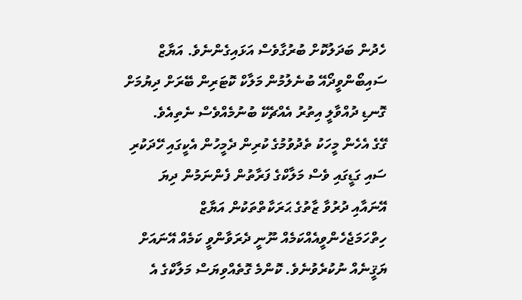ހެދުން ބަދަލުކޮށް ބުރުގާވެސް އަޅައިގެންނެވެ. އަޔާޒް ސައިބޯންވީދޯއޭ ބުނެލުމުން މަލާކް ކޮޓަރިން ބޭރަށް ދިޔުމަށް ގޮނޑި ދުއްވާލީ އިތުރު އެއްޗެކޭ ބުނުމެއްވެސް ނެތިއެވެ.
ގޭގެ އެހެން މީހަކު ތެދުވުމުގެ ކުރިން ދެމީހުން އެކީގައި ހޭދަކުރި ސައި ގަޑީގައި ވެސް މަލާކްގެ ފަރާތުން ފެންނަމުން ދިޔަ އޭނައާއި ދުރުވާ ޒާތުގެ ޙަރަކާތްތަކުން އަޔާޒް ހިތްހަމަޖެހެންވީއެއްކަމެއް ނޫނީ ދެރަވާންވީ ކަމެއް އޭނައަށް ޔަޤީނެއް ނުކުރެވުނެވެ. ކޮންމެ ގޮތެއްވިޔަސް މަލާކްގެ އެ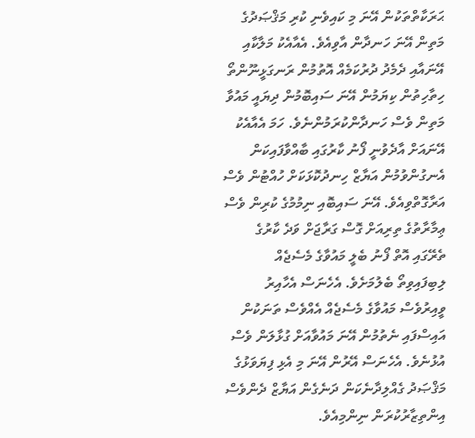ޙަރަކާތްތަކުން އޭނަ މި ކައިވެނި ކުރި މަޤްޞަދުގެ މަތިން އޭނަ ހަނދާން އާވިއެވެ. އެއާއެކު މަލާކާއި އޭނައާއި ދެމެދު ދުރުކަމެއް އޮތުމުން ރަނގަޅީނޫންތޯ ހިތާހިތުން ކިޔަމުން އޭނަ ސައިބޮމުން ދިޔައީ މައުވާ މަތިން ވެސް ހަނދާންކުރަމުންނެވެ. ހަމަ އެއާއެކު އޭނައަށް އާދެވުނީ ފޯނު ކާރުގައި ބާއްވާފައިކަން އެނގުންވުމުން އަޔާޒް ހިނދުކޮޅަކަށް ހުއްޓުން ވެސް އަރާގޮތްވިއެވެ. އޭނަ ސައިބޮއި ނިމުމުގެ ކުރިން ވެސް ޢިމާރާތުގެ ތިރިއަށް ގޮސް ގަރާޖަށް ވަދެ ކާރުގެ ތެރޭގައި އޮތް ފޯނު ބެލީ މައުވާގެ މެސެޖެއް ލިބިފައިވިތޯ ބެލުމަށެވެ. އެހެނަސް އެހާއިރު ވީއިރުވެސް މައުވާގެ މެސެޖެއް އެއްވެސް ތަނަކުން އައިސްފައި ނެތުމުން އޭނަ މައުވާއަށް ގުޅާލަން ވެސް އުޅުނެވެ. އެހެނަސް އޭރުން އޭނަ މި އެޅި ފިޔަވަޅުގެ މަޤްޞަދު ގެއްލިދާނެކަން ދަނެގެން އަޔާޒް ދެންވެސް އިންތިޒާރުކުރަން ނިންމިއެވެ.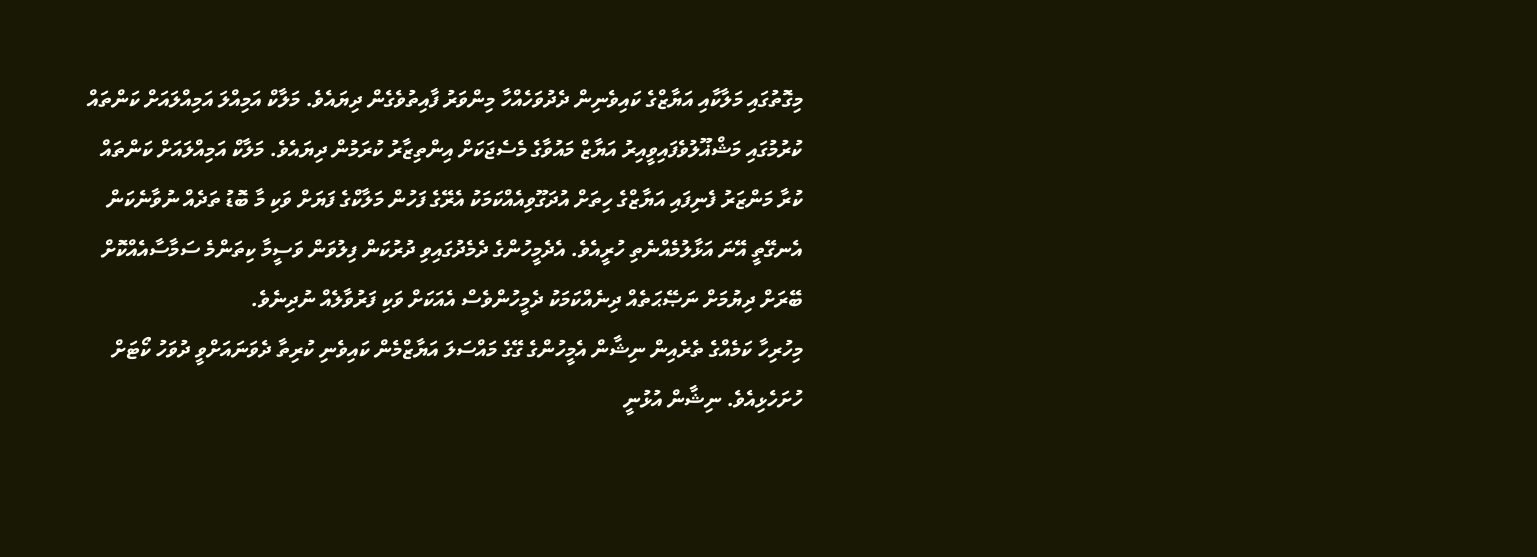މިގޮތުގައި މަލާކާއި އަޔާޒްގެ ކައިވެނިން ދެދުވަހެއްހާ މިންވަރު ފާއިތުވެގެން ދިޔައެވެ. މަލާކް އަމިއްލަ އަމިއްލައަށް ކަންތައް ކުރުމުގައި މަޝްޣޫލުވެފައިވީއިރު އަޔާޒް މައުވާގެ މެސެޖަކަށް އިންތިޒާރު ކުރަމުން ދިޔައެވެ. މަލާކް އަމިއްލައަށް ކަންތައް ކުރާ މަންޒަރު ފެނިފައި އަޔާޒްގެ ހިތަށް އުދަގޫވިއެއްކަމަކު އެރޭގެ ފަހުން މަލާކްގެ ފަޔަށް ވަކި މާ ބޮޑު ތަދެއް ނުވާނެކަން އެނގޭތީ އޭނަ އަޅާލުމެއްނެތި ހުރީއެވެ. އެދެމީހުންގެ ދެމެދުގައިވި ދުރުކަން ފިލުވަން ވަސީމާ ކިތަންމެ ސަމާސާއެއްކޮށް ބޭރަށް ދިޔުމަށް ނަޞޭޙަތެއް ދިނެއްކަމަކު ދެމީހުންވެސް އެއަކަށް ވަކި ފަރުވާލެއް ނުދިނެވެ.
މިހުރިހާ ކަމެއްގެ ތެރެއިން ނިޝާން އެމީހުންގެ ގޭގެ މައްސަލަ އަޔާޒްމެން ކައިވެނި ކުރިތާ ދެވަނައަށްވީ ދުވަހު ކޯޓަށް ހުށަހެޅިއެވެ. ނިޝާން އުޅުނީ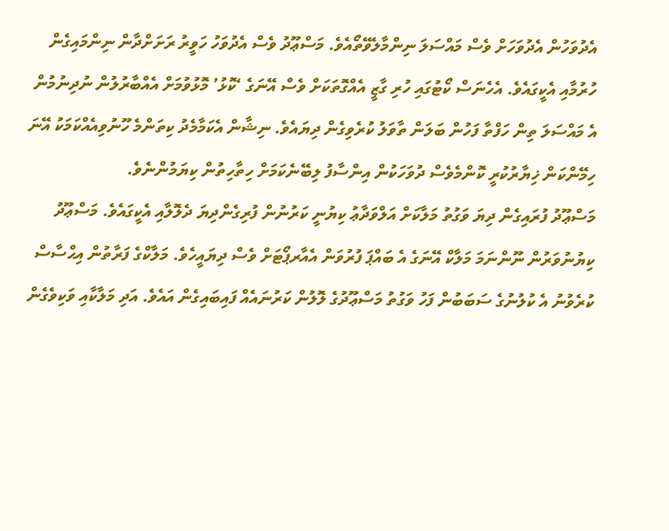އެދުވަހުން އެދުވަހަށް ވެސް މައްސަލަ ނިންމާލެވޭތޯއެވެ. މަސްޢޫދު ވެސް އެދުވަހު ހަވީރު ރަށަށްދާން ނިންމައިގެން ހުރުމާއި އެކީގައެވެ. އެހެނަސް ކޯޓުގައި ހުރި ގާޒީ އެއްގޮތަކަށް ވެސް އޭނަގެ ‘ކޮޅު’ މޮޅުވުމަށް އެއްބާރުލުން ނުދިނުމުން އެ މައްސަލަ ތިން ހަފްތާ ފަހުން ބަލަން ތާވަލު ކުރެވިގެން ދިޔައެވެ. ނިޝާން އެކަމާމެދު ކިތަންމެ ހޫނުވިއެއްކަމަކު އޭނަ ހިމޭންކަން ޚިޔާރުކުރީ ކޮންމެވެސް ދުވަހަކުން އިންސާފު ލިބޭނެކަމަށް ހިތާހިތުން ކިޔަމުންނެވެ.
މަސްޢޫދު ފުރައިގެން ދިޔަ ވަގުތު މަލާކަށް އަލްވަދާޢު ކިޔުނީ ކަރުނުން ފުރިގެންދިޔަ ދެލޮލާއި އެކީގައެވެ. މަސްޢޫދު ކިޔުނުވަރުން ނޫންނަމަ މަލާކް އޭނަގެ އެ ބައްޕަ ފުރުވަން އެއާރޕޯޓަށް ވެސް ދިޔައީހެވެ. މަލާކްގެ ފަރާތުން އިޙްސާސް ކުރެވުނު އެ ކުލުނުގެ ސަބަބުން ފަހު ވަގުތު މަސްޢޫދުގެ ލޮލުން ކަރުނައެއް ފައިބައިގެން އައެވެ. އަދި މަލާކާއި ވަކިވެގެން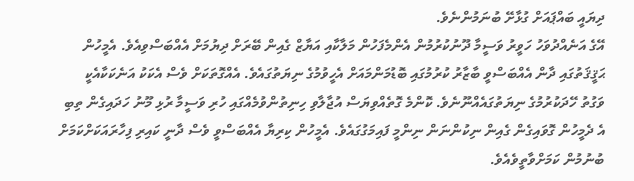ދިޔައީ ބައްޕައަށް ގުޅާށޭ ބުނަމުންނެވެ.
އޭގެ އަނެއްދުވަހު ހަވީރު ވަސީމާ ދޫނުކުރުމުން އެންމެފަހުން މަލާކާއި އަޔާޒް ގެއިން ބޭރަށް ދިޔުމަށް އެއްބަސްވިއެވެ. އެމީހުން ޙަޤީޤަތުގައި ދާން އެއްބަސްވީ ބާޒާރު ކުރުމުގައި ބޮޑުމަންމައަށް އެހީވުމުގެ ނިޔަތުގައެވެ. އެއްގޮތަކަށް ވެސް އެކަކު އަނެކަކާއެކީ ވަގުތު ހޭދަކުރުމުގެ ނިޔަތުގައެއްނޫނެވެ. ކޮންމެ ގޮތެއްވިޔަސް އުޖާލާވި ހިނިތުންވުމެއްގައި ހުރި ވަސީމާ ރުޅި މޫނު ހަދައިގެން ތިބި އެ ދެމީހުން ގޮވައިގެން ގެއިން ނިކުންނަން ނިންމީ ފައިމަގުގައެވެ. އެމީހުން ކިރިޔާ އެއްބަސްވީ ވެސް ދާނީ ކައިރި ފިހާރައަކަށްކަމަށް ބުނުމުން ކަމަށްވާތީވެއެވެ.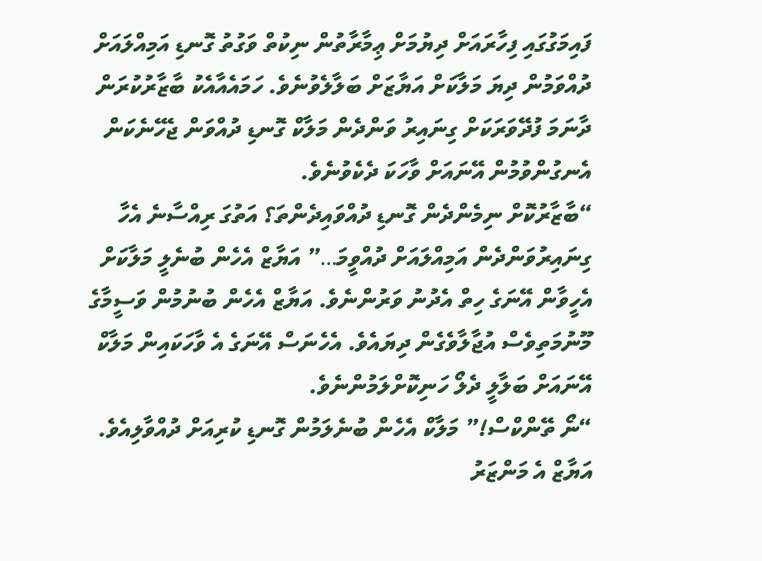ފައިމަގުގައި ފިހާރައަށް ދިޔުމަށް ޢިމާރާތުން ނިކުތް ވަގުތު ގޮނޑި އަމިއްލައަށް ދުއްވަމުން ދިޔަ މަލާކަށް އަޔާޒަށް ބަލާލެވުނެވެ. ހަމައެއާއެކު ބާޒާރުކުރަން ދާނަމަ ފުދޭވަރަކަށް ގިނައިރު ވަންދެން މަލާކް ގޮނޑި ދުއްވަން ޖެހޭނެކަން އެނގުންވުމުން އޭނައަށް ވާހަކަ ދެކެވުނެވެ.
“ބާޒާރުކޮށް ނިމެންދެން ގޮނޑި ދުއްވައިދެންތަ؟ އަތުގަ ރިއްސާނެ އެހާ ގިނައިރުވަންދެން އަމިއްލައަށް ދުއްވީމަ…” އަޔާޒް އެހެން ބުނެލީ މަލާކަށް އެހީވާން އޭނަގެ ހިތް އެދުނު ވަރުންނެވެ. އަޔާޒް އެހެން ބުނުމުން ވަސީމާގެ މޫނުމަތިވެސް އުޖާލާވެގެން ދިޔައެވެ. އެހެނަސް އޭނަގެ އެ ވާހަކައިން މަލާކް އޭނައަށް ބަލާލީ ދެލޯ ހަނިކޮށްލަމުންނެވެ.
“ނޯ ތޭންކްސް!” މަލާކް އެހެން ބުނެލަމުން ގޮނޑި ކުރިއަށް ދުއްވާލިއެވެ. އަޔާޒް އެ މަންޒަރު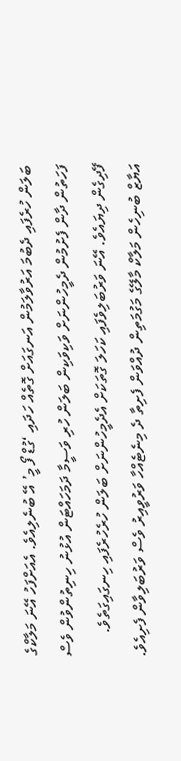ބަލަން ހުރެފައި ދެބުމަ އަރުވާލަމުން އަނގައަށް ގޮތެއް ހަދައި ‘ގުޑް ފޯ މީ’ އޭ ބުނެލިއެވެ. އެއަށްފަހު އޭނަ މަލާކްގެ ފަހަތުން ދާން ފެށުމުން ދެމީހުންނަށް ވަކިވަކިން ބަލަން ހުރި ވަސީމާ ދަމަހައްޓަން އުޅުނު ހިނިތުންވުން ވެސް ފޭދިގެން ދިޔައެވެ. އޭނަ ވަރުބަލިވެފައި ކަހަލަ ގޮތަކަށް އެދެމީހުންނަށް ބަލަން ހުރެހުރެފައި ހިނގައިގަތެވެ.
އަޔާޒް ބުނިހެން މަލާކް މާލޭގެ މަގުމަތިން ދުއްވަން ފެށިތާ ދެ މިނެޓެއްހާ ވަރުވީއިރު ވެސް ވަރުބަލިވާން ފެށިއެވެ.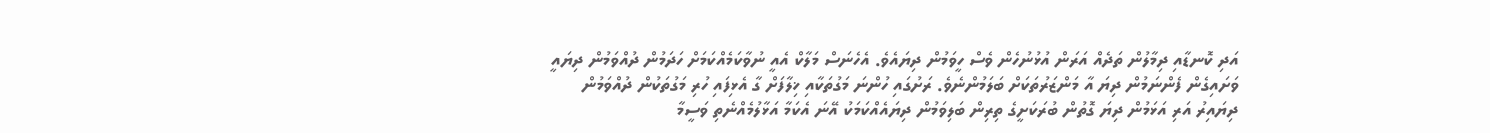އަދި ކޮނޑާއި ދިމާލުން ތަދެއް އަރަން އުޅުނުހެން ވެސް ހީވަމުން ދިޔައެވެ. އެހެނަސް މަލާކް އެއީ ނުވާކަމެއްކަމަށް ހަދަމުން ދުއްވަމުން ދިޔައީ ވަށައިގެން ފެންނަމުން ދިޔަ އާ މަންޒަރުތަކަށް ބަލަމުންނެވެ. ރަށުގައި ހުންނަ މަގުތަކާއި ޚިލާފަށް ގާ އެޅިފައި ހުރި މަގުތަކުން ދުއްވަމުން ދިޔައިރު އަރި އަޅަމުން ދިޔަ ގޮތުން ބުރަކަށީގެ ތިރިން ބަލިވަމުން ދިޔައެއްކަމަކު އޭނަ އެކަމާ އަޅާލުމެއްނެތި ވަސީމާ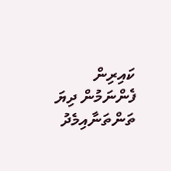ކައިރިން ފެންނަމުން ދިޔަ ތަންތަނާއިމެދު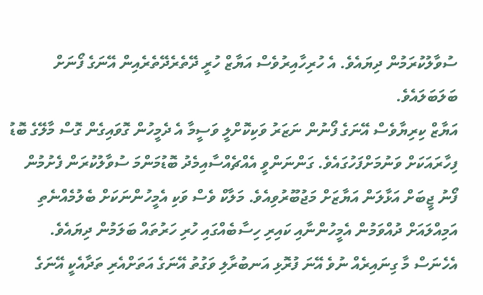ސުވާލުކުރަމުން ދިޔައެވެ. އެ ހުރިހާއިރުވެސް އަޔާޒް ހުރީ ދޭތެރެދޭތެރެއިން އޭނަގެ ފޯނަށް ބަލަބަލައެވެ.
އަޔާޒް ކިރިޔާވެސް އޭނަގެ ފޯނުން ނަޒަރު ވަކިކޮށްލީ ވަސީމާ އެ ދެމީހުން ގޮވައިގެން ގޮސް މާލޭގެ ބޮޑު ފިހާރައަކަށް ވަނުމަށްފަހުގައެވެ. ގަންނަންވީ އެއްޗެއްސާއިމެދު ބޮޑުމަންމަ ސުވާލުކުރަން ފެށުމުން ފޯނު ޖީބަށް އަޅާލަން އަޔާޒަށް މަޖުބޫރުވިއެވެ. މަލާކް ވެސް ވަކި އެމީހުންނަކަށް ބެލުމެއްނެތި އަމިއްލައަށް ދުއްވަމުން އެމީހުންނާއި ކައިރި ހިސާބެއްގައި ހުރި ހަރުތައް ބަލަމުން ދިޔައެވެ. އެހެނަސް މާ ގިނައިރެއް ނުވެ އޭނަ ފުރޮޅި އަނބުރާލި ވަގުތު އޭނަގެ އަތަށްއެރި ތަދާއެކީ އޭނަގެ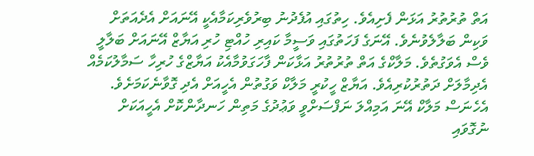އަތް ތުރުތުރު އަޅަން ފެށިއެވެ. ހިތުގައި އުފެދުނު ބިރުވެރިކަމާއެކީ އޭނައަށް އެދެއަތަށް ވަކިން ބަލާލެވުނެވެ. އޭނަގެ ފަހަތުގައި ވަސީމާ ކައިރި ހުއްޓި ހުރި އަޔާޒް އޭނައަށް ބަލާލީ ވެސް އެވަގުތެވެ. މަލާކްގެ އަތް ތުރުތުރު އަޅާކަން ފާހަގަވުމާއެކު އަޔާޒްގެ ހުރިހާ ސަމާލުކަމެއް އެދިމާލަށް ދަތުރުކުރިއެވެ. އަޔާޒް ހީކުރީ މަލާކް ވަގުތުން އެހީއަށް އެދި ގޮވާނެކަމަށެވެ. އެހެނަސް މަލާކް އޭނަ އަމިއްލަ ނަފްސަށްވީ ވަޢުދުގެ މަތިން ހަނދާންކޮށް އެހީއަކަށް ނުގޮވައި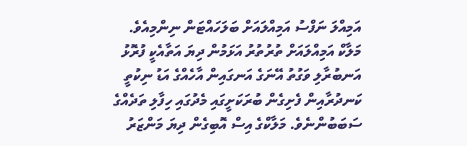އަމިއްލަ ނަފްސު އަމިއްލައަށް ބަލަހައްޓަން ނިންމިއެވެ. މަލާކް އަމިއްލައަށް ތުރުތުރު އަޅަމުން ދިޔަ އަތާއެކީ ފުރޮޅު އަނބުރާލި ވަގުތު އޭނަގެ އަނގައިން އާހެއްގެ އަޑު ނިކުތީ ކަނދުރާއިން ފެށިގެން ބުރަކަށީގައި މެދުގައި ހިފާލި ތަދެއްގެ ސަބަބުންނެވެ. މަލާކްގެ އިސް އޮބިގެން ދިޔަ މަންޒަރު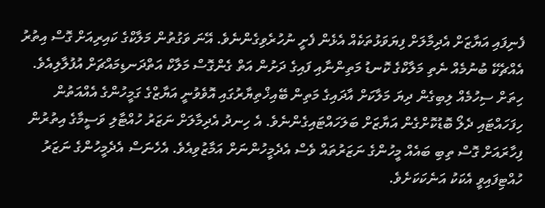ފެނިފައި އަޔާޒަށް އެދިމާލަށް ފިޔަވަޅުތަކެއް އެޅެން ފެށީ ނުހުރެވިގެންނެވެ. އޭނަ ވަގުތުން މަލާކްގެ ކައިރިއަށް ގޮސް އިތުރު އެއްޗެކޭ ބުނުމެއް ނެތި މަލާކްގެ ކޮނޑު މަތިންނާއި ފައިގެ ދަށުން އަތް ގެންގޮސް މަލާކް އަތްދަނޑިމައްޗަށް އުފުލާލިއެވެ. ހިތަށް ސިހުމެއް ލިބިގެން ދިޔަ މަލާކަށް އާދައިގެ މަތިން ބޭއިޚްތިޔާރުގައި އޮވެވުނީ އަޔާޒްގެ ގަމީހުންގެ އެއްއަތުން ހިފަހައްޓައި ދެލޯ ބޮޑުކޮށްގެން އަޔާޒަށް ބަލަހައްޓައިގެންނެވެ. އެ ހިނދު އެދިމާލަށް ނަޒަރު ހުއްޓާލި ވަސީމާގެ އިތުރުން ފިހާރައަށް ގޮސް ތިބި ބައެއް މީހުންގެ ނަޒަރުތައް ވެސް އެދެމީހުންނަށް އަމާޒުވިއެވެ. އެހެނަސް އެދެމީހުންގެ ނަޒަރު ހުއްޓިފައިވީ އެކަކު އަނެކަކަށެވެ.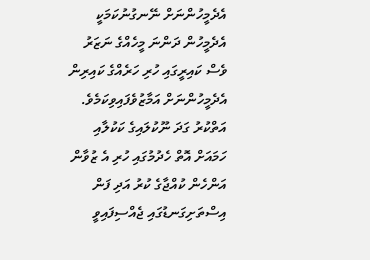އެދެމީހުންނަށް ނޭނގުނުކަމަކީ އެދެމީހުން ދަންނަ މީހެއްގެ ނަޒަރު ވެސް ކައިރީގައި ހުރި ހަރެއްގެ ކައިރިން އެދެމީހުންނަށް އަމާޒުވެފައިވިކަމެވެ. އަތްކުރު ގަދަ ނޫކުލައިގެ ކަކުލާއި ހަމައަށް އޮތް ހެދުމުގައި ހުރި އެ ޒުވާން އަންހެން ކުއްޖާގެ ކުރު އަދި ފަން އިސްތަށިގަނޑުގައި ޖެއްސިފައިވީ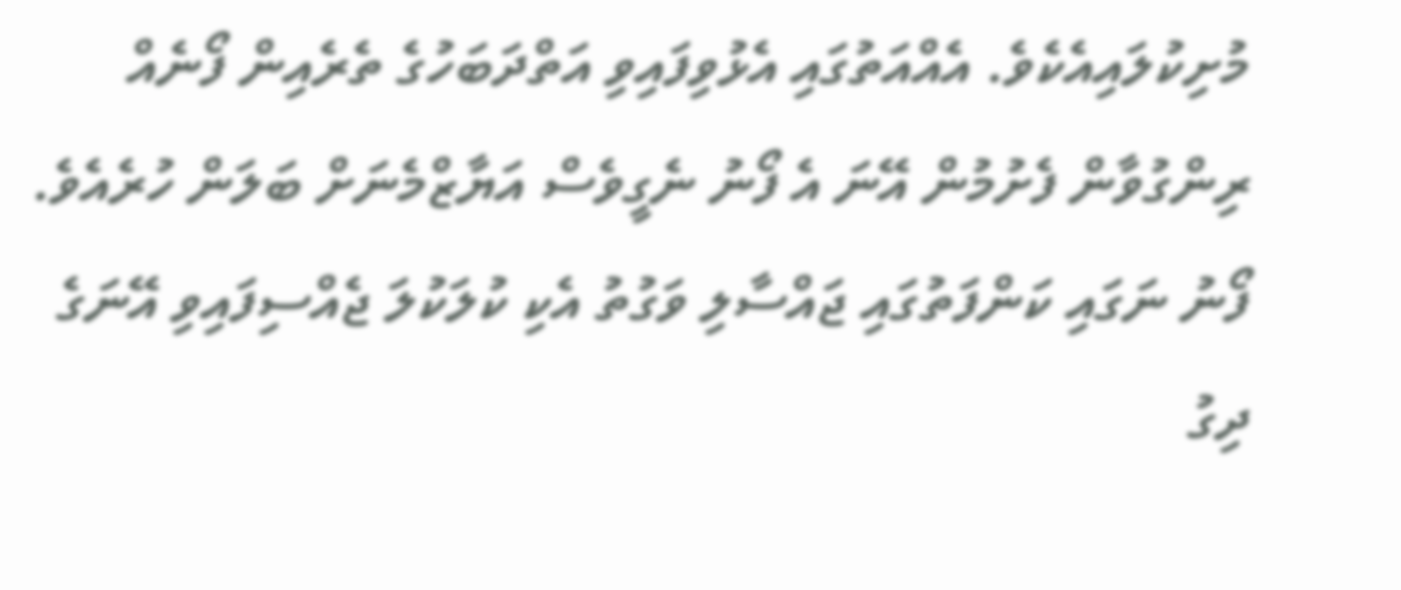މުށިކުލައިއެކެވެ. އެއްއަތުގައި އެޅުވިފައިވި އަތްދަބަހުގެ ތެރެއިން ފޯނެއް ރިންގުވާން ފެށުމުން އޭނަ އެ ފޯނު ނެގީވެސް އަޔާޒްމެނަށް ބަލަން ހުރެއެވެ. ފޯނު ނަގައި ކަންފަތުގައި ޖައްސާލި ވަގުތު އެކި ކުލަކުލަ ޖެއްސިފައިވި އޭނަގެ ދިގު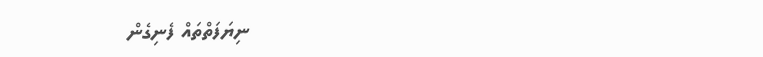ނިޔަފަތްތައް ފެނިގެން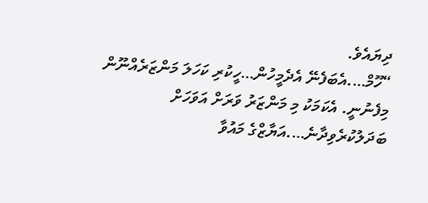ދިޔައެވެ.
“ހޫމް….އެބަފެނޭ އެދެމީހުން…ހީކުރި ކަހަލަ މަންޒަރެއްނޫން މިފެނުނީ. އެކަމަކު މި މަންޒަރު ވަރަށް އަވަހަށް ބަދަލުކުރެވިދާނެ….އަޔާޒްގެ މައުވާ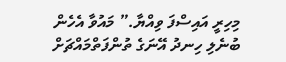މިހިރީ އައިސްފަ ވިއްޔާ.” މައުވާ އެހެން ބުނެލި ހިނދު އޭނަގެ ތުންފަތްމައްޗަށް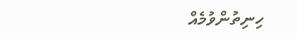ހިނިތުންވުމެއް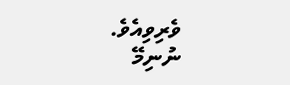ވެރިވިއެވެ.
ނުނިމޭ